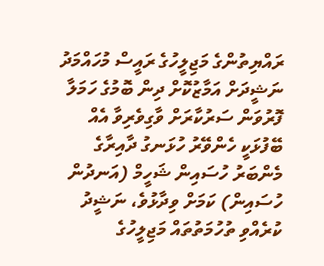ރައްޔިތުންގެ މަޖިލީހުގެ ރައީސް މުހައްމަދު ނަޝީދަށް އަމާޒުކޮށް ދިން ބޮމުގެ ހަމަލާ ފޮރުވަން ސަރުކާރަށް ވާގިވެރިވާ އެއް ބޭފުޅަކީ ހެންވޭރު ހުޅަނގު ދާއިރާގެ މެންބަރު ހުސައިން ޝަހީމް (އަނދުން ހުސައިން) ކަމަށް ވިދާޅުވެ، ނަޝީދު ކުރެއްވި ތުހުމަތުތައް މަޖިލީހުގެ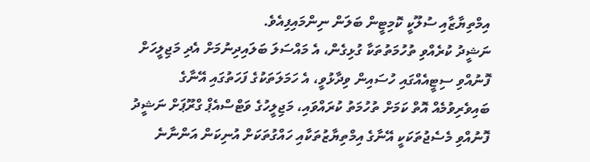އިމްތިޔާޒާއި ސުލޫކީ ކޮމިޓީން ބަލަން ނިންމައިފިއެވެ.
ނަޝީދު ކުރެއްވި ތުހުމަތުތަކާ ގުޅިގެން، އެ މައްސަލަ ބަލައިދިނުމަށް އެދި މަޖިލީހަށް ފޮނުއްވި ސިޓީއެއްގައި ހުސައިން ވިދާޅުވީ، އެ ހަމަލަތަކުގެ ފަހަތުގައި އޭނާގެ ބައިވެރިވުމެއް އޮތް ކަމަށް ތުހުމަތު ކުރައްވައި، މަޖިލީހުގެ ވަޓްސްއެޕް ގްރޫޕަށް ނަޝީދު ފޮނުއްވި މެސެޖުތަކަކީ އޭނާގެ އިމްތިޔާޒުތަކާއި ހައްގުތަކަށް އުނިކަން އަންނާނެ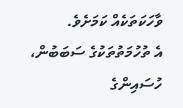ވާހަކަތަކެއް ކަމަށެވެ.
އެ ތުހުމަތުތަކުގެ ސަބަބުން، ހުސައިންގެ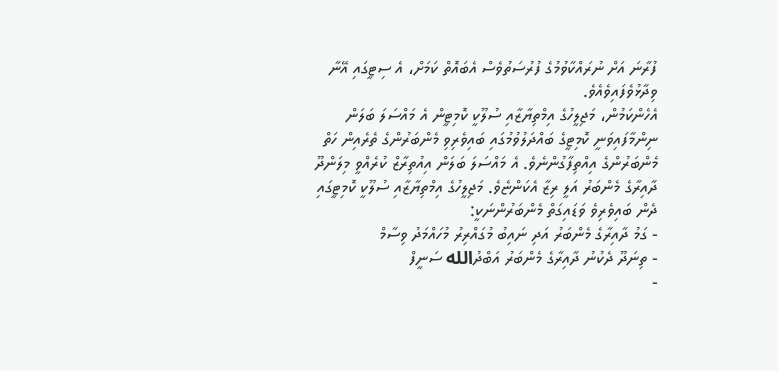ފުރާނަ އަށް ނުރައްކާވުމުގެ ފުރުސަތުވެސް އެބައޮތް ކަމަށް، އެ ސިޓީގައި އޭނާ ވިދާޅުވެފައިވެއެވެ.
އެހެންކަމުން، މަޖިލީހުގެ އިމްތިޔާޒާއި ސުލޫކީ ކޮމިޓީން އެ މައްސަލަ ބަލަން ނިންމާފައިވަނީ ކޮމިޓީގެ ބައްދަލުވުމުގައި ބައިވެރިވި މެންބަރުންގެ ތެރެއިން ހަތް މެންބަރުންގެ އިއްތިފާގުންނެވެ. އެ މައްސަލަ ބަލަން އިއުތިރާޒް ކުރެއްވީ މިލަންދޫ ދާއިރާގެ މެންބަރު އަލީ ރިޒާ އެކަންޏެވެ. މަޖިލީހުގެ އިމްތިޔާޒާއި ސުލޫކީ ކޮމިޓީގައި ދެން ބައިވެރިވެ ވަޑައިގަތް މެންބަރުންނަކީ:
- ގަމު ދާއިރާގެ މެންބަރު އަދި ނައިބު މުގައްރިރު މުހައްމަދު ވިސާމް
- ތިނަދޫ ދެކުނު ދާއިރާގެ މެންބަރު އަބްދުالله ސަނީފް
-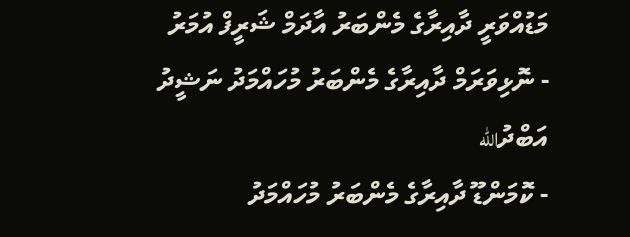މަޑުއްވަރީ ދާއިރާގެ މެންބަރު އާދަމް ޝަރީފް އުމަރު
- ނޮޅިވަރަމް ދާއިރާގެ މެންބަރު މުހައްމަދު ނަޝީދު އަބްދުالله
- ކޮމަންޑޫ ދާއިރާގެ މެންބަރު މުހައްމަދު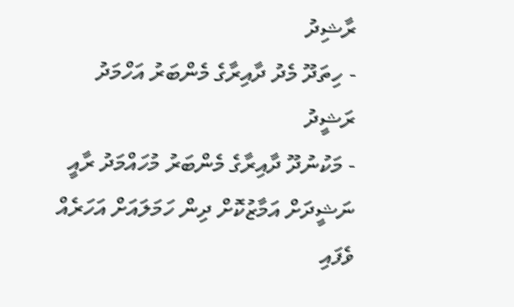ރާޝިދު
- ހިތަދޫ މެދު ދާއިރާގެ މެންބަރު އަހްމަދު ރަޝީދު
- މަކުނުދޫ ދާއިރާގެ މެންބަރު މުހައްމަދު ރާއީ
ނަޝީދަށް އަމާޒުކޮށް ދިން ހަމަލައަށް އަހަރެއް ވެފައި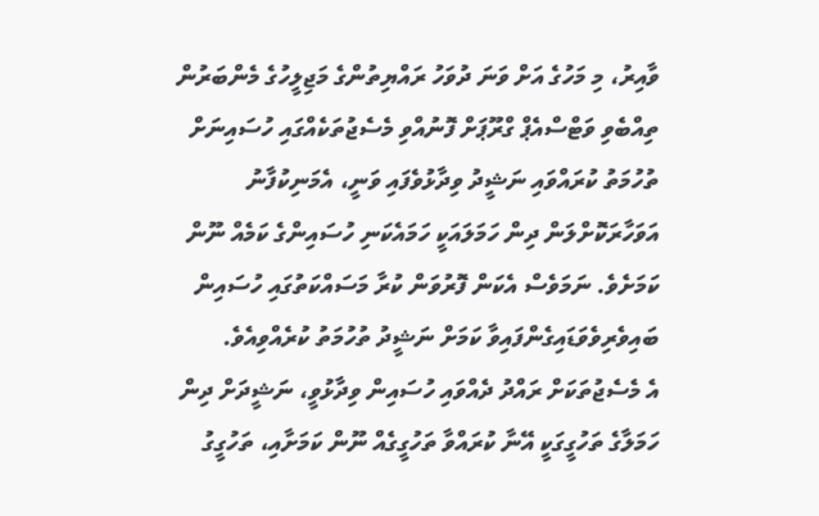ވާއިރު، މި މަހުގެ އަށް ވަނަ ދުވަހު ރައްޔިތުންގެ މަޖިލީހުގެ މެންބަރުން ތިއްބެވި ވަޓްސްއެޕް ގްރޫޕަށް ފޮނުއްވި މެސެޖުތަކެއްގައި ހުސައިނަށް ތުހުމަތު ކުރައްވައި ނަޝީދު ވިދާޅުވެފައި ވަނީ، އެމަނިކުފާނު އަވަހާރަކޮށްލަން ދިން ހަމަލައަކީ ހަމައެކަނި ހުސައިންގެ ކަމެއް ނޫން ކަމަށެވެ. ނަމަވެސް އެކަން ފޮރުވަން ކުރާ މަސައްކަތުގައި ހުސައިން ބައިވެރިވެވަޑައިގެންފައިވާ ކަމަށް ނަޝީދު ތުހުމަތު ކުރެއްވިއެވެ.
އެ މެސެޖުތަކަށް ރައްދު ދެއްވައި ހުސައިން ވިދާޅުވީ، ނަޝީދަށް ދިން ހަމަލާގެ ތަހުގީގަކީ އޭނާ ކުރައްވާ ތަހުގީގެއް ނޫން ކަމަށާއި، ތަހުގީގު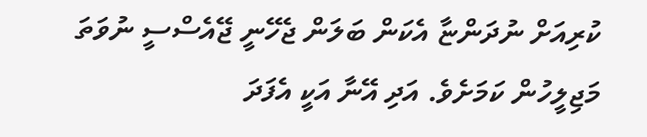ކުރިއަށް ނުދަންޏާ އެކަން ބަލަން ޖެހޭނީ ޖޭއެސްސީ ނުވަތަ މަޖިލީހުން ކަމަށެވެ. އަދި އޭނާ އަކީ އެފަދަ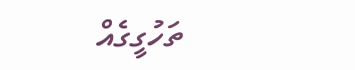ތަހުގީގެއް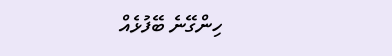ހިންގޭނެ ބޭފުޅެއް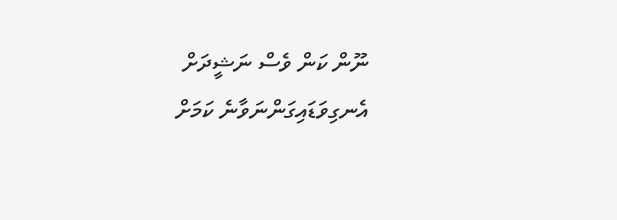ނޫން ކަން ވެސް ނަޝީދަށް އެނގިވަޑައިގަންނަވާނެ ކަމަށް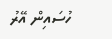ހުސައިން އޭރު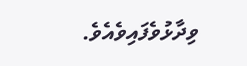ވިދާޅުވެފައިވެއެވެ.